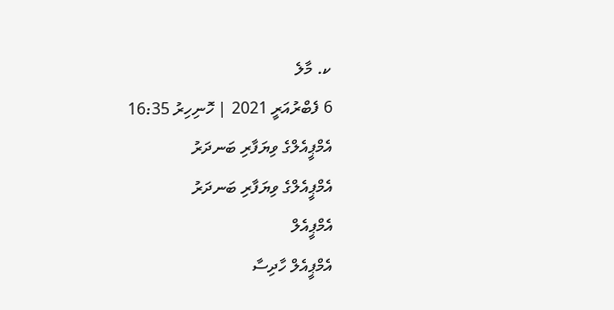ކ. މާލެ
6 ފެބްރުއަރީ 2021 | ހޮނިހިރު 16:35
އެމްޕީއެލްގެ ވިޔަފާރި ބަނދަރު
އެމްޕީއެލްގެ ވިޔަފާރި ބަނދަރު
އެމްޕީއެލް
އެމްޕީއެލް ހާދިސާ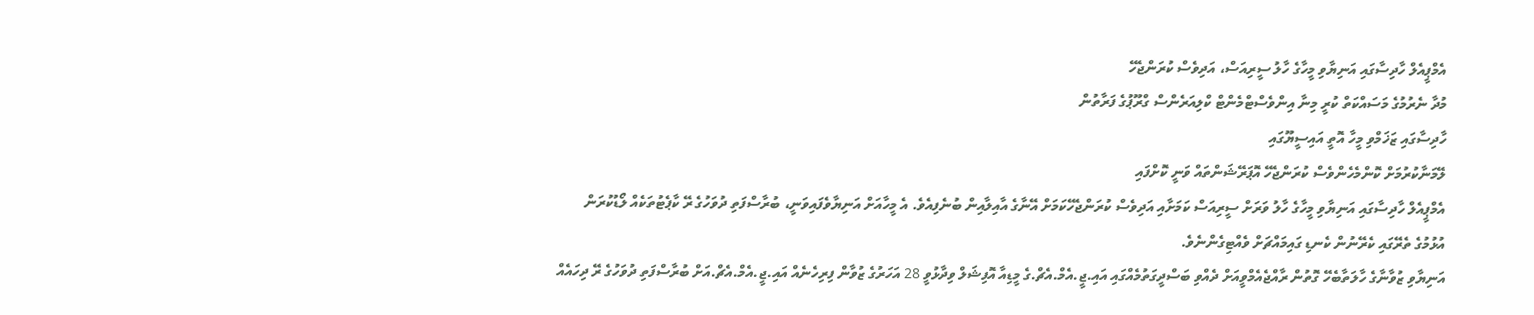އެމްޕީއެލް ހާދިސާގައި އަނިޔާވި މީހާގެ ހާލު ސީރިއަސް، އަދިވެސް ކުރަންޖެހޭ
މުދާ ނެރުމުގެ މަސައްކަތް ކުރީ މިނާ އިންވެސްޓްމެންޓް ކްލިއަރެންސް ގްރޫޕުގެ ފަރާތުން
ހާދިސާގައި ޒަޚަމްވި މީހާ އޮތީ އައިސީޔޫގައި
ލޭމަނާކުރުމަށް ކޮންމެހެންވެސް ކުރަންޖެހޭ އޮޕަރޭޝަންތައް ވަނީ ކޮށްފައި
އެމްޕީއެލް ހާދިސާގައި އަނިޔާވި މީހާގެ ހާލު ވަރަށް ސީރިއަސް ކަމަށާއި އަދިވެސް ކުރަންޖެހޭކަމަށް އޭނާގެ އާއިލާއިން ބުނެފިއެވެ. އެ މީހާއަށް އަނިޔާވެފައިވަނީ، ބުރާސްފަތި ދުވަހުގެ ރޭ ކާޕެޓުތަކެއް ލޯޑުކުރަން އުޅުމުގެ ތެރޭގައި ކެރޭނުން ކެނޑި ގައިމައްޗަށް ވެއްޓިގެންނެވެ.
އަނިޔާވި ޒުވާނާގެ ހާލަތާބެހޭ ގޮތުން ރާއްޖެއެމްވީއަށް ދެއްވި ބަސްދީގަތުމެއްގައި އައި.ޖީ.އެމް.އެޗް.ގެ މީޑިއާ އޮފިޝަލް ވިދާޅުވީ 28 އަހަރުގެ ޒުވާން ފިރިހެނެއް އައި.ޖީ.އެމް.އެޗް.އަށް ބުރާސްފަތި ދުވަހުގެ ރޭ ދިހައެއް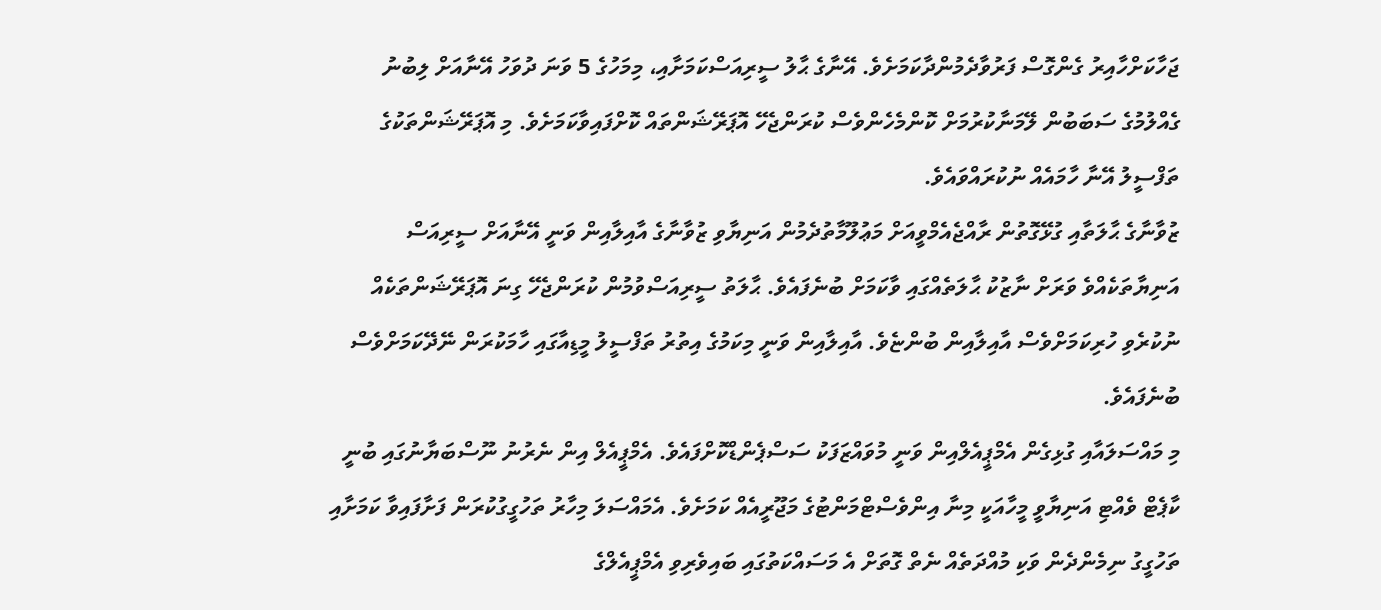ޖަހާކަށްހާއިރު ގެންގޮސް ފަރުވާދެމުންދާކަމަށެވެ. އޭނާގެ ޙާލު ސީރިއަސްކަމަށާއި، މިމަހުގެ 5 ވަނަ ދުވަހު އޭނާއަށް ލިބުނު ގެއްލުމުގެ ސަބަބުން ލޭމަނާކުރުމަށް ކޮންމެހެންވެސް ކުރަންޖެހޭ އޮޕަރޭޝަންތައް ކޮށްފައިވާކަމަށެވެ. މި އޮޕަރޭޝަންތަކުގެ ތަފްސީލު އޭނާ ހާމައެއް ނުކުރައްވައެވެ.
ޒުވާނާގެ ޙާލަތާއި ގުޅޭގޮތުން ރާއްޖެއެމްވީއަށް މަޢުލޫމާތުދެމުން އަނިޔާވި ޒުވާނާގެ އާއިލާއިން ވަނީ އޭނާއަށް ސީރިއަސް އަނިޔާތަކެއްވެ ވަރަށް ނާޒުކު ޙާލަތެއްގައި ވާކަމަށް ބުނެފައެވެ. ޙާލަތު ސީރިއަސްވުމުން ކުރަންޖެހޭ ގިނަ އޮޕަރޭޝަންތަކެއް ނުކުރެވި ހުރިކަމަށްވެސް އާއިލާއިން ބުންޏެވެ. އާއިލާއިން ވަނީ މިކަމުގެ އިތުރު ތަފްސީލު މީޑިއާގައި ހާމަކުރަން ނޭދޭކަމަށްވެސް ބުނެފައެވެ.
މި މައްސަލައާއި ގުޅިގެން އެމްޕީއެލްއިން ވަނީ މުވައްޒަފަކު ސަސްޕެންޑްކޮށްފައެވެ. އެމްޕީއެލް އިން ނެރުނު ނޫސްބަޔާނުގައި ބުނީ ކާޕެޓް ވެއްޓި އަނިޔާވީ މީހާއަކީ މިނާ އިންވެސްޓްމަންޓުގެ މަޖޫރީއެއް ކަމަށެވެ. އެމައްސަލަ މިހާރު ތަހުގީގުކުރަން ފަށާފައިވާ ކަމަށާއި ތަހުގީގު ނިމެންދެން ވަކި މުއްދަތެއް ނެތް ގޮތަށް އެ މަސައްކަތުގައި ބައިވެރިވި އެމްޕީއެލްގެ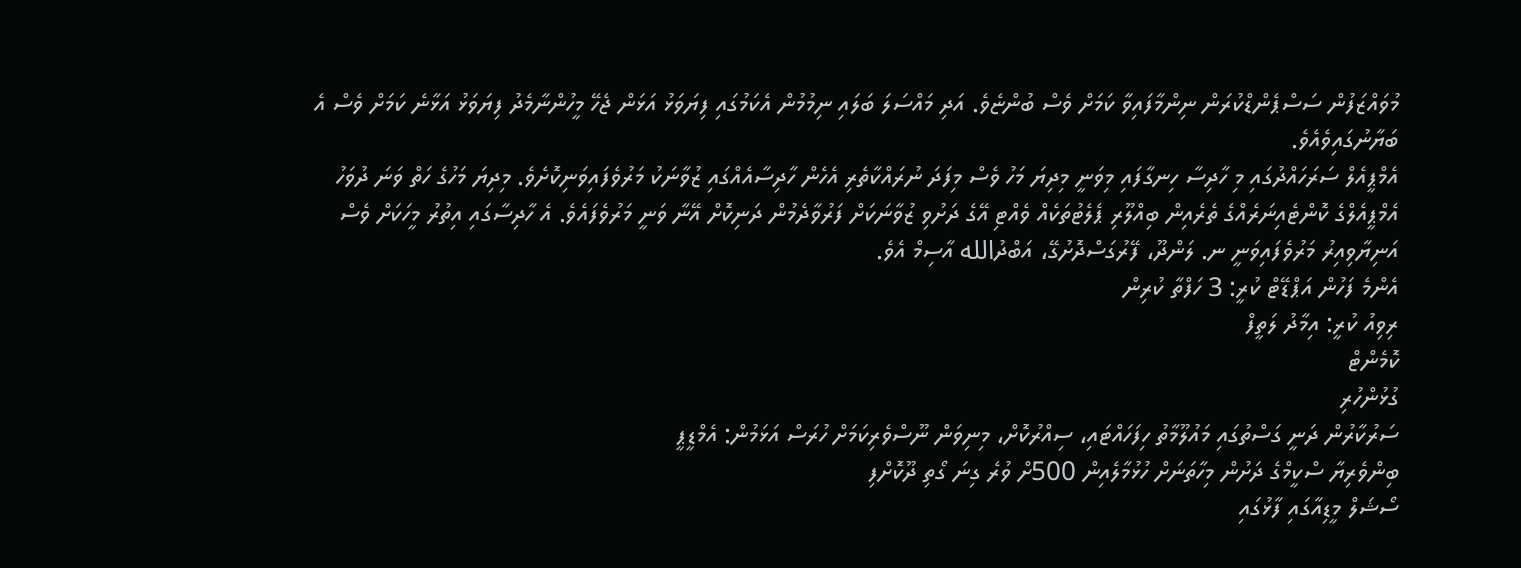މުވައްޒަފުން ސަސްޕެންޑްކުރަން ނިންމާފައިވާ ކަމަށް ވެސް ބުންޏެވެ. އަދި މައްސަލަ ބަލައި ނިމުމުން އެކަމުގައި ފިޔަވަޅު އަޅަން ޖެހޭ މީހުންނާމެދު ފިޔަވަޅު އަޅާނެ ކަމަށް ވެސް އެ ބަޔާނުގައިވެއެވެ.
އެމްޕީއެލް ސަރަހައްދުގައި މި ހާދިސާ ހިނގާފައި މިވަނީ މިދިޔަ މަހު ވެސް މިފަދަ ނުރައްކާތެރި އެހެން ހާދިސާއެއްގައި ޒުވާނަކު މަރުވެފައިވަނިކޮށެވެ. މިދިޔަ މަހުގެ ހަތް ވަނަ ދުވަހު އެމްޕީއެލްގެ ކޮންޓެއިނަރެއްގެ ތެރެއިން ބިއްލޫރި ޕެލެޓުތަކެއް ވެއްޓި އޭގެ ދަށުވި ޒުވާނަކަށް ފަރުވާދެމުން ދަނިކޮށް އޭނާ ވަނީ މަރުވެފައެވެ. އެ ހާދިސާގައި އިތުރު މީހަކަށް ވެސް އަނިޔާވިއިރު މަރުވެފައިވަނީ ނ. ލަންދޫ، ފޭރުގަސްދޮށުގޭ، އަބްދުالله އާސިމް އެވެ.
އެންމެ ފަހުން އަޕްޑޭޓް ކުރީ: 3 ހަފްތާ ކުރިން
ރިވިއު ކުރީ: އިމާދު ލަތީފް
ކޮމެންޓް
ގުޅުންހުރި
ސަރުކާރުން ދަނީ ގަސްތުގައި މައުލޫމާތު ހިފަހައްޓައި، ސިއްރުކޮށް، މިނިވަން ނޫސްވެރިކަމަށް ހުރަސް އަޅަމުން: އެމްޑީޕީ
ބިންވެރިޔާ ސްކީމްގެ ދަށުން މިހާތަނަށް ހުޅުމާލެއިން 500ށް ވުރެ ގިނަ ގޯތި ދޫކޮށްފި
ސޯޝަލް މީޑިއާގައި ފާޅުގައި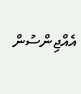އެއްޖިންސުން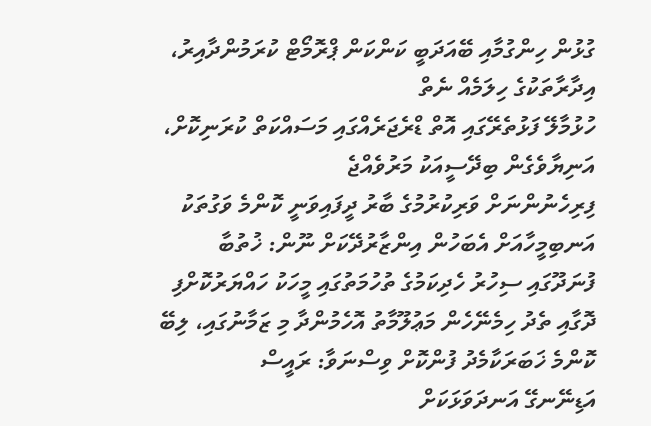ގުޅުން ހިންގުމާއި ބޭއަދަބީ ކަންކަން ޕްރޮމޯޓް ކުރަމުންދާއިރު، އިދާރާތަކުގެ ހިލަމެއް ނެތް
ހުޅުމާލޭ ފަޅުތެރޭގައި އޮތް ޑްރެޖަރެއްގައި މަސައްކަތް ކުރަނިކޮށް، އަނިޔާވެގެން ބިދޭސީއަކު މަރުވެއްޖެ
ފިރިހެނުންނަށް ވަރިކުރުމުގެ ބާރު ދީފައިވަނީ ކޮންމެ ވަގުތަކު އަނބިމީހާއަށް އެބަހުން އިންޒާރުދޭކަށް ނޫން: ޚުތުބާ
ފުނަދޫގައި ސިހުރު ހެދިކަމުގެ ތުހުމަތުގައި މީހަކު ހައްޔަރުކޮށްފި
ދޮގާއި ތެދު ހިމެނޭހެން މަޢުލޫމާތު އޮހެމުންދާ މި ޒަމާނުގައި، ލިބޭ ކޮންމެ ޚަބަރަކާމެދު ފުންކޮށް ވިސްނަވާ: ރައީސް
އަޑިނޭނގޭ އަނދަވަޅަކަށް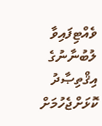ވެއްޓިފައިވާ ލުބުނާނުގެ އިޤްތިޞާދު ކޮޅަށްޖެހުމަށް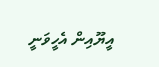އީޔޫއިން އެހީވަނީ